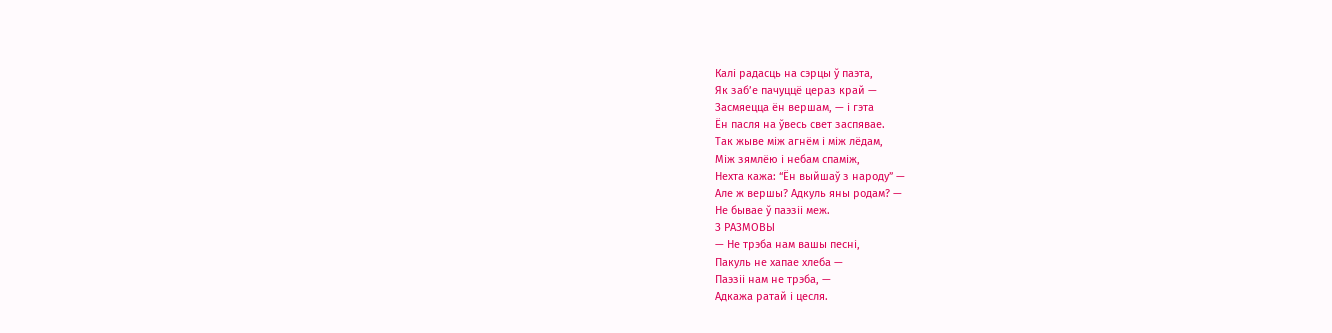Калі радасць на сэрцы ў паэта,
Як заб’е пачуццё цераз край —
Засмяецца ён вершам, — і гэта
Ён пасля на ўвесь свет заспявае.
Так жыве між агнём і між лёдам,
Між зямлёю і небам спаміж,
Нехта кажа: “Ён выйшаў з народу” —
Але ж вершы? Адкуль яны родам? —
Не бывае ў паэзіі меж.
З РАЗМОВЫ
— Не трэба нам вашы песні,
Пакуль не хапае хлеба —
Паэзіі нам не трэба, —
Адкажа ратай і цесля.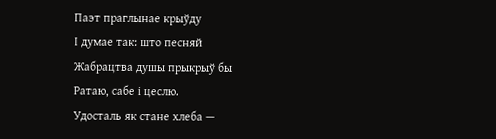Паэт праглынае крыўду
І думае так: што песняй
Жабрацтва душы прыкрыў бы
Ратаю, сабе і цеслю.
Удосталь як стане хлеба —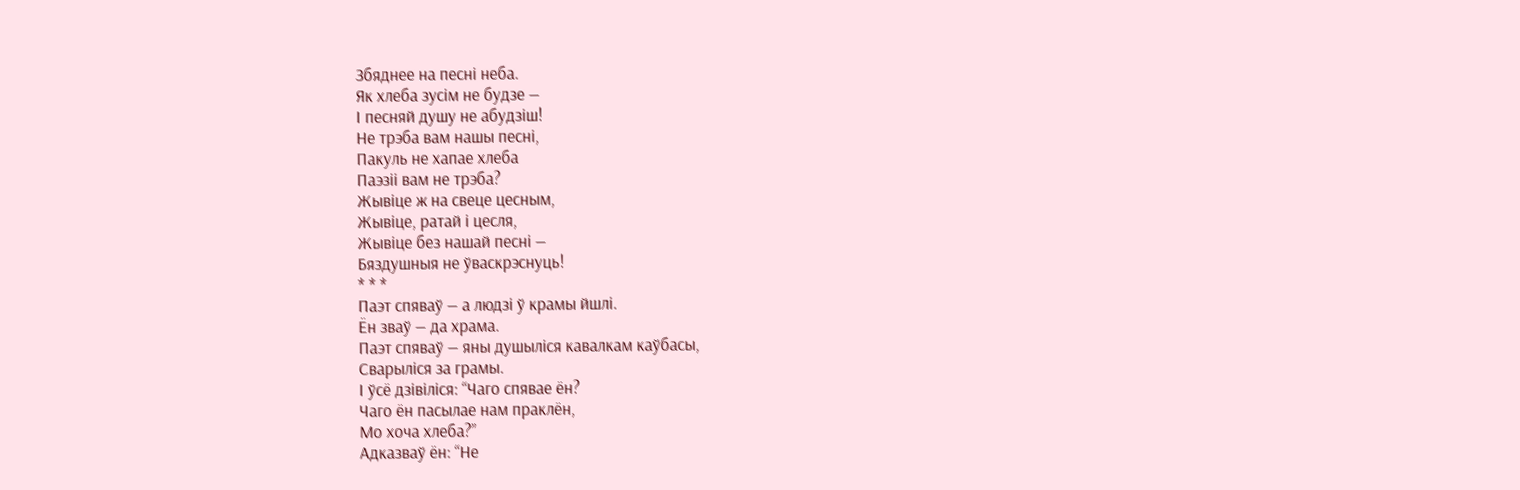Збяднее на песні неба.
Як хлеба зусім не будзе —
І песняй душу не абудзіш!
Не трэба вам нашы песні,
Пакуль не хапае хлеба
Паэзіі вам не трэба?
Жывіце ж на свеце цесным,
Жывіце, ратай і цесля,
Жывіце без нашай песні —
Бяздушныя не ўваскрэснуць!
* * *
Паэт спяваў — а людзі ў крамы йшлі.
Ён зваў — да храма.
Паэт спяваў — яны душыліся кавалкам каўбасы,
Сварыліся за грамы.
І ўсё дзівіліся: “Чаго спявае ён?
Чаго ён пасылае нам праклён,
Мо хоча хлеба?”
Адказваў ён: “Не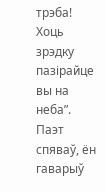трэба!
Хоць зрэдку пазірайце вы на неба”.
Паэт спяваў, ён гаварыў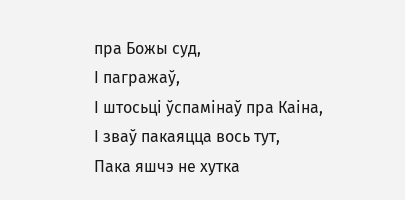пра Божы суд,
І пагражаў,
І штосьці ўспамінаў пра Каіна,
І зваў пакаяцца вось тут,
Пака яшчэ не хутка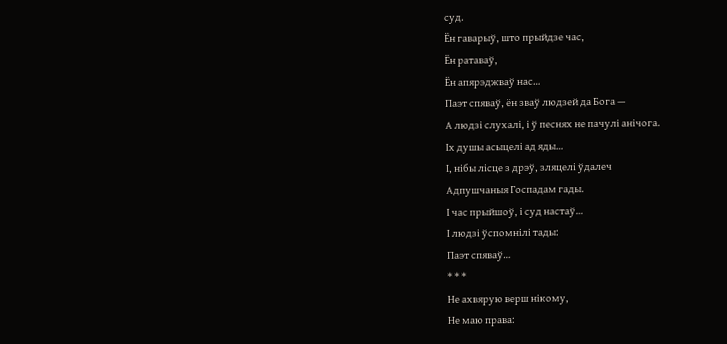суд.
Ён гаварыў, што прыйдзе час,
Ён ратаваў,
Ён апярэджваў нас…
Паэт спяваў, ён зваў людзей да Бога —
А людзі слухалі, і ў песнях не пачулі анічога.
Іх душы асыцелі ад яды…
І, нібы лісце з дрэў, зляцелі ўдалеч
Адпушчаныя Госпадам гады.
І час прыйшоў, і суд настаў…
І людзі ўспомнілі тады:
Паэт спяваў…
* * *
Не ахвярую верш нікому,
Не маю права: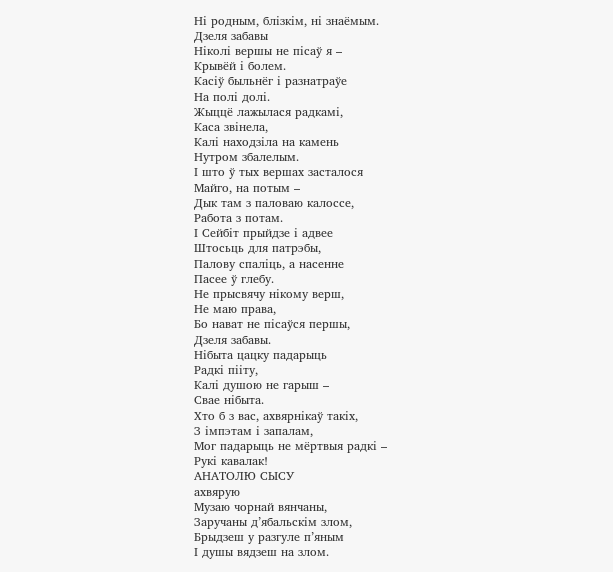Ні родным, блізкім, ні знаёмым.
Дзеля забавы
Ніколі вершы не пісаў я –
Крывёй і болем.
Касіў быльнёг і разнатраўе
На полі долі.
Жыццё лажылася радкамі,
Каса звінела,
Калі находзіла на камень
Нутром збалелым.
І што ў тых вершах засталося
Майго, на потым –
Дык там з паловаю калоссе,
Работа з потам.
І Сейбіт прыйдзе і адвее
Штосьць для патрэбы,
Палову спаліць, а насенне
Пасее ў глебу.
Не прысвячу нікому верш,
Не маю права,
Бо нават не пісаўся першы,
Дзеля забавы.
Нібыта цацку падарыць
Радкі пііту,
Калі душою не гарыш –
Свае нібыта.
Хто б з вас, ахвярнікаў такіх,
З імпэтам і запалам,
Мог падарыць не мёртвыя радкі –
Рукі кавалак!
АНАТОЛЮ СЫСУ
ахвярую
Музаю чорнай вянчаны,
Заручаны д’ябальскім злом,
Брыдзеш у разгуле п’яным
І душы вядзеш на злом.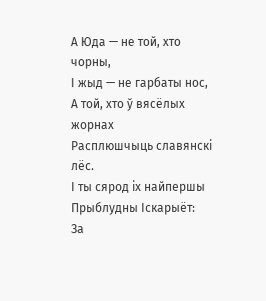А Юда — не той, хто чорны,
І жыд — не гарбаты нос,
А той, хто ў вясёлых жорнах
Расплюшчыць славянскі лёс.
І ты сярод іх найпершы
Прыблудны Іскарыёт:
За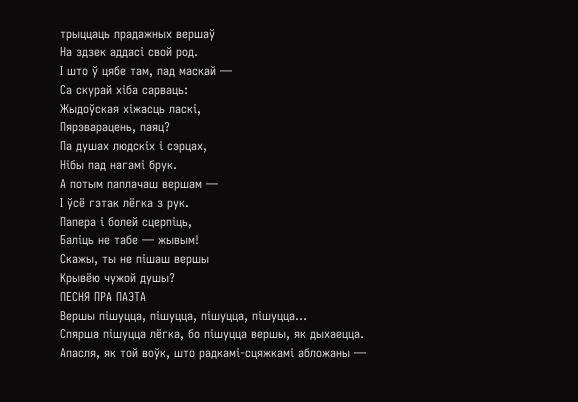трыццаць прадажных вершаў
На здзек аддасі свой род.
І што ў цябе там, пад маскай —
Са скурай хіба сарваць:
Жыдоўская хіжасць ласкі,
Пярэварацень, паяц?
Па душах людскіх і сэрцах,
Нібы пад нагамі брук.
А потым паплачаш вершам —
І ўсё гэтак лёгка з рук.
Папера і болей сцерпіць,
Баліць не табе — жывым!
Скажы, ты не пішаш вершы
Крывёю чужой душы?
ПЕСНЯ ПРА ПАЭТА
Вершы пішуцца, пішуцца, пішуцца, пішуцца…
Спярша пішуцца лёгка, бо пішуцца вершы, як дыхаецца.
Апасля, як той воўк, што радкамі-сцяжкамі абложаны —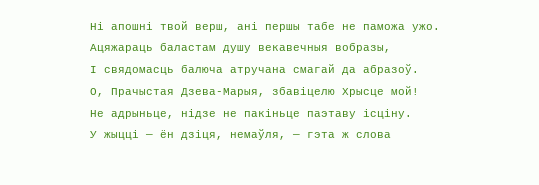Ні апошні твой верш, ані першы табе не паможа ужо.
Ацяжараць баластам душу векавечныя вобразы,
І свядомасць балюча атручана смагай да абразоў.
О, Прачыстая Дзева-Марыя, збавіцелю Хрысце мой!
Не адрыньце, нідзе не пакіньце паэтаву ісціну.
У жыцці — ён дзіця, немаўля, — гэта ж слова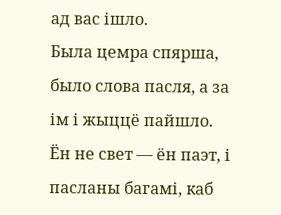ад вас ішло.
Была цемра спярша, было слова пасля, а за ім і жыццё пайшло.
Ён не свет — ён паэт, і пасланы багамі, каб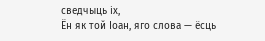сведчыць іх,
Ён як той Іоан, яго слова — ёсць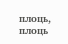плоць, плоць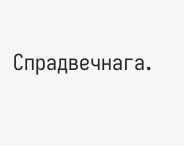Спрадвечнага.